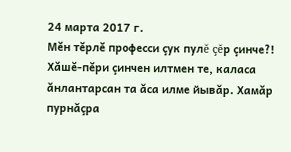24 марта 2017 г.
Мĕн тĕрлĕ професси çук пулĕ çĕр çинче?! Хăшĕ-пĕри çинчен илтмен те, каласа ăнлантарсан та ăса илме йывăр. Хамăр пурнăçра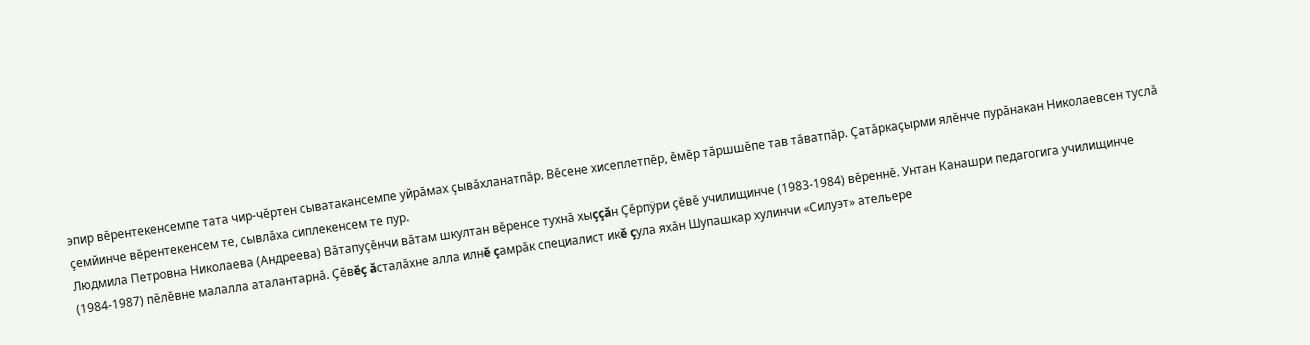эпир вĕрентекенсемпе тата чир-чĕртен сыватакансемпе уйрăмах çывăхланатпăр. Вĕсене хисеплетпĕр, ĕмĕр тăршшĕпе тав тăватпăр. Çатăркаçырми ялĕнче пурăнакан Николаевсен туслă çемйинче вĕрентекенсем те, сывлăха сиплекенсем те пур.
Людмила Петровна Николаева (Андреева) Вăтапуçĕнчи вăтам шкултан вĕренсе тухнă хыççăн Çĕрпÿри çĕвĕ училищинче (1983-1984) вĕреннĕ. Унтан Канашри педагогига училищинче (1984-1987) пĕлĕвне малалла аталантарнă. Çĕвĕç ăсталăхне алла илнĕ çамрăк специалист икĕ çула яхăн Шупашкар хулинчи «Силуэт» ательере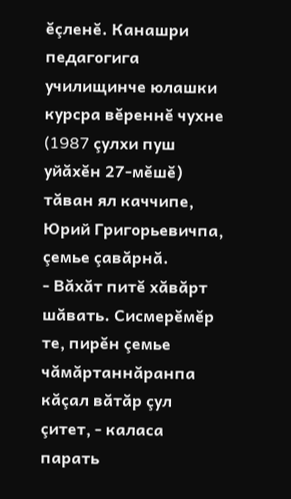ĕçленĕ. Канашри педагогига училищинче юлашки курсра вĕреннĕ чухне (1987 çулхи пуш уйăхĕн 27-мĕшĕ) тăван ял каччипе, Юрий Григорьевичпа, çемье çавăрнă.
- Вăхăт питĕ хăвăрт шăвать. Сисмерĕмĕр те, пирĕн çемье чăмăртаннăранпа кăçал вăтăр çул çитет, - каласа парать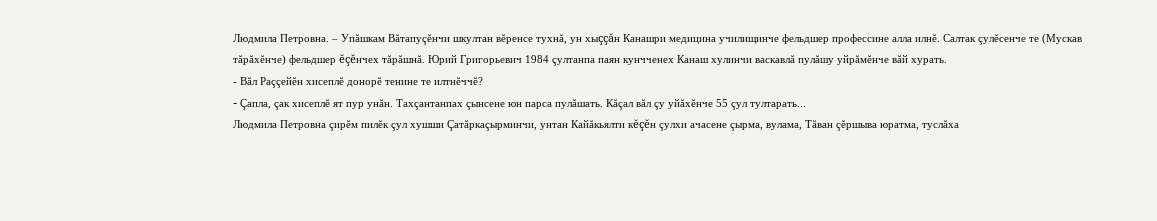Людмила Петровна. – Упăшкам Вăтапуçĕнчи шкултан вĕренсе тухнă, ун хыççăн Канашри медицина училищинче фельдшер профессине алла илнĕ. Салтак çулĕсенче те (Мускав тăрăхĕнче) фельдшер ĕçĕнчех тăрăшнă. Юрий Григорьевич 1984 çултанпа паян кунчченех Канаш хулинчи васкавлă пулăшу уйрăмĕнче вăй хурать.
- Вăл Раççейĕн хисеплĕ донорĕ тенине те илтнĕччĕ?
- Çапла, çак хисеплĕ ят пур унăн. Тахçантанпах çынсене юн парса пулăшать. Кăçал вăл çу уйăхĕнче 55 çул тултарать...
Людмила Петровна çирĕм пилĕк çул хушши Çатăркаçырминчи, унтан Кайăкьялти кĕçĕн çулхи ачасене çырма, вулама, Тăван çĕршыва юратма, туслăха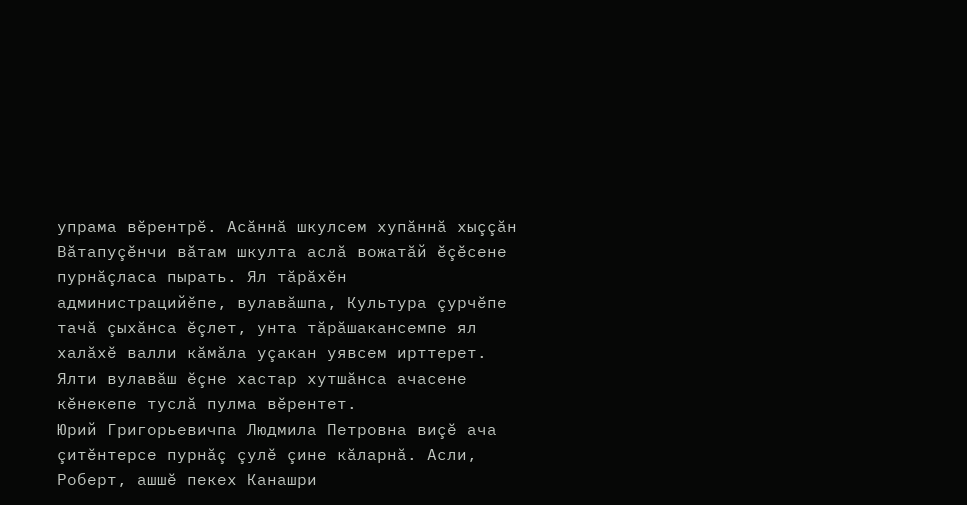упрама вĕрентрĕ. Асăннă шкулсем хупăннă хыççăн Вăтапуçĕнчи вăтам шкулта аслă вожатăй ĕçĕсене пурнăçласа пырать. Ял тăрăхĕн администрацийĕпе, вулавăшпа, Культура çурчĕпе тачă çыхăнса ĕçлет, унта тăрăшакансемпе ял халăхĕ валли кăмăла уçакан уявсем ирттерет. Ялти вулавăш ĕçне хастар хутшăнса ачасене кĕнекепе туслă пулма вĕрентет.
Юрий Григорьевичпа Людмила Петровна виçĕ ача çитĕнтерсе пурнăç çулĕ çине кăларнă. Асли, Роберт, ашшĕ пекех Канашри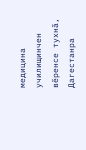медицина училищинчен вĕренсе тухнă, Дагестанра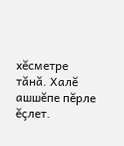хĕсметре тăнă. Халĕ ашшĕпе пĕрле ĕçлет.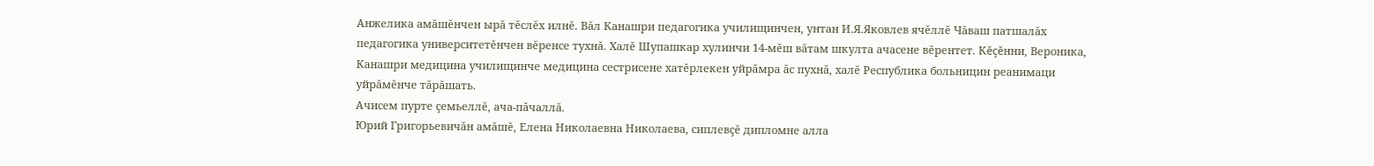Анжелика амăшĕнчен ырă тĕслĕх илнĕ. Вăл Канашри педагогика училищинчен, унтан И.Я.Яковлев ячĕллĕ Чăваш патшалăх педагогика университетĕнчен вĕренсе тухнă. Халĕ Шупашкар хулинчи 14-мĕш вăтам шкулта ачасене вĕрентет. Кĕçĕнни, Вероника, Канашри медицина училищинче медицина сестрисене хатĕрлекен уйрăмра ăс пухнă, халĕ Республика больницин реанимаци уйрăмĕнче тăрăшать.
Ачисем пурте çемьеллĕ, ача-пăчаллă.
Юрий Григорьевичăн амăшĕ, Елена Николаевна Николаева, сиплевçĕ дипломне алла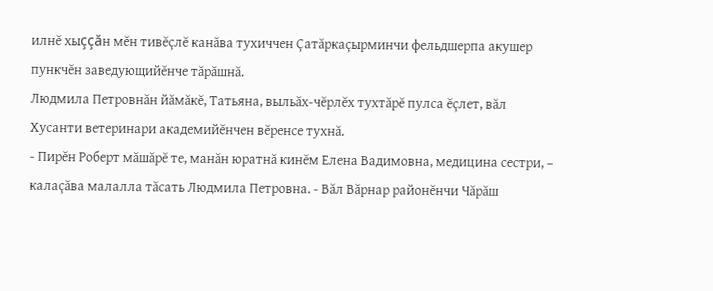илнĕ хыççăн мĕн тивĕçлĕ канăва тухиччен Çатăркаçырминчи фельдшерпа акушер пункчĕн заведующийĕнче тăрăшнă.
Людмила Петровнăн йăмăкĕ, Татьяна, выльăх-чĕрлĕх тухтăрĕ пулса ĕçлет, вăл Хусанти ветеринари академийĕнчен вĕренсе тухнă.
- Пирĕн Роберт мăшăрĕ те, манăн юратнă кинĕм Елена Вадимовна, медицина сестри, – калаçăва малалла тăсать Людмила Петровна. - Вăл Вăрнар районĕнчи Чăрăш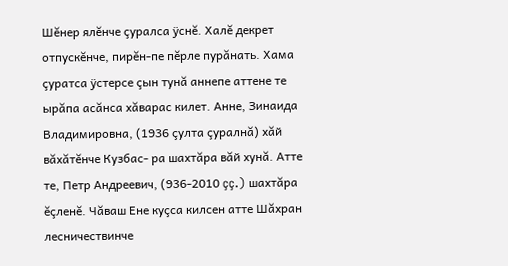Шĕнер ялĕнче çуралса ÿснĕ. Халĕ декрет отпускĕнче, пирĕн-пе пĕрле пурăнать. Хама çуратса ÿстерсе çын тунă аннепе аттене те ырăпа асăнса хăварас килет. Анне, Зинаида Владимировна, (1936 çулта çуралнă) хăй вăхăтĕнче Кузбас- ра шахтăра вăй хунă. Атте те, Петр Андреевич, (936-2010 çç.) шахтăра ĕçленĕ. Чăваш Ене куçса килсен атте Шăхран лесничествинче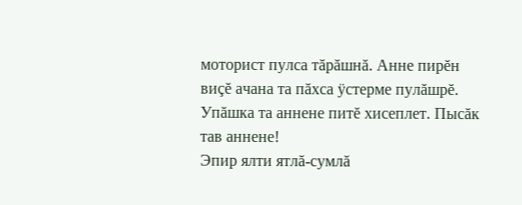моторист пулса тăрăшнă. Анне пирĕн виçĕ ачана та пăхса ÿстерме пулăшрĕ. Упăшка та аннене питĕ хисеплет. Пысăк тав аннене!
Эпир ялти ятлă-сумлă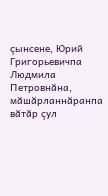çынсене, Юрий Григорьевичпа Людмила Петровнăна, мăшăрланнăранпа вăтăр çул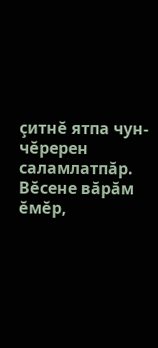çитнĕ ятпа чун-чĕререн саламлатпăр. Вĕсене вăрăм ĕмĕр,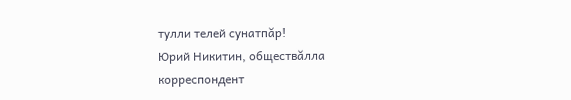тулли телей сунатпăр!
Юрий Никитин, обществăлла корреспондент